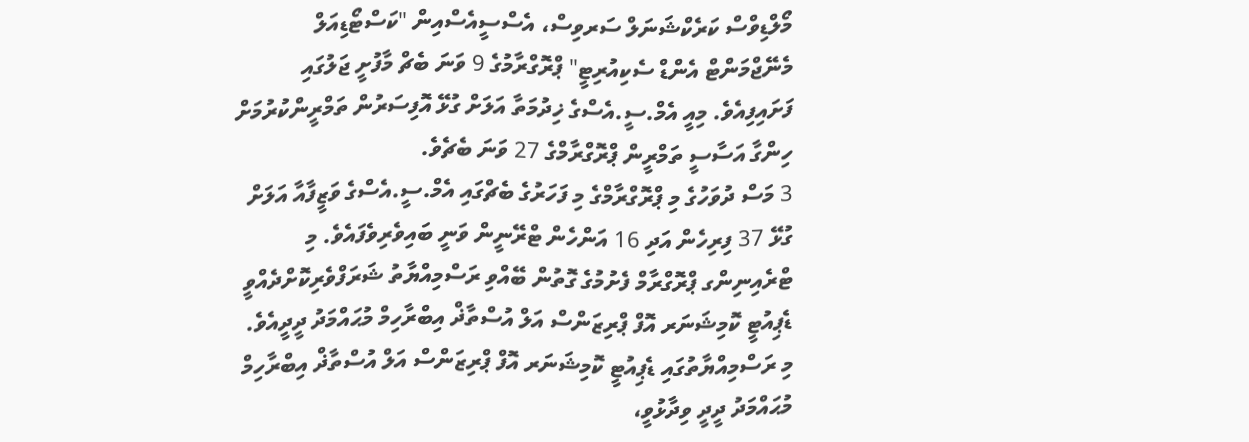މޯލްޑިވްސް ކަރެކްޝަނަލް ސަރވިސް، އެސްސީއެސްއިން "ކަސްޓޯޑިއަލް މެނޭޖްމަންޓް އެންޑް ސެކިއުރިޓީ" ޕްރޮގްރާމުގެ 9 ވަނަ ބެޗް މާފުށީ ޖަލުގައި ފަށައިފިއެވެ. މިއީ އެމް.ސީ.އެސްގެ ޚިދުމަތާ އަލަށް ގުޅޭ އޮފިސަރުން ތަމްރީންކުރުމަށް ހިންގާ އަސާސީ ތަމްރީން ޕްރޮގްރާމްގެ 27 ވަނަ ބެޗެވެ.
3 މަސް ދުވަހުގެ މި ޕްރޮގްރާމްގެ މި ފަހަރުގެ ބެޗްގައި އެމް.ސީ.އެސްގެ ވަޒީފާއާ އަލަށް ގުޅޭ 37 ފިރިހެން އަދި 16 އަންހެން ޓްރޭނީން ވަނީ ބައިވެރިވެފައެވެ. މި ޓްރެއިނިންގ ޕްރޮގްރާމް ފެށުމުގެ ގޮތުން ބޭއްވި ރަސްމިއްޔާތު ޝަރަފްވެރިކޮށްދެއްވީ ޑެޕިއުޓީ ކޮމިޝަނަރ އޮފް ޕްރިޒަންސް އަލް އުސްތާޛް އިބްރާހިމް މުޙައްމަދު ދީދީއެވެ.
މި ރަސްމިއްޔާތުގައި ޑެޕިއުޓީ ކޮމިޝަނަރ އޮފް ޕްރިޒަންސް އަލް އުސްތާޛް އިބްރާހިމް މުޙައްމަދު ދީދީ ވިދާޅުވީ،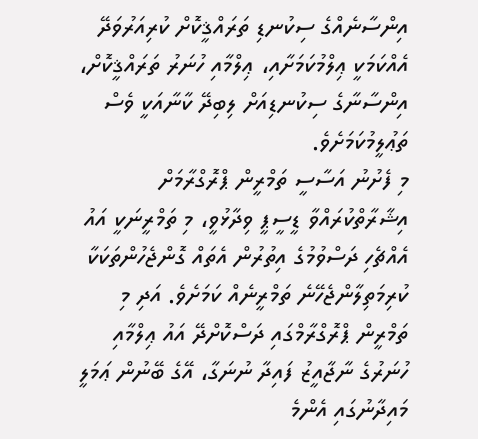އިންސާނެއްގެ ސިކުނޑި ތަރައްޤީކޮށް ކުރިއަރުވަދޭ އެއްކަމަކީ ޢިލްމުކަމަށާއި، ޢިލްމާއި ހުނަރު ތަރައްޤީކޮށް، އިންސާނާގެ ސިކުނޑިއަށް ލިބިދޭ ކާނާއަކީ ވެސް ތަޢުލީމުކަމަށެވެ.
މި ފެށުނު އަސާސީ ތަމްރީން ޕްރޮގްރާމަށް އިޝާރާތްކުރައްވާ ޑީސީޕީ ވިދާޅުވީ، މި ތަމްރީނަކީ އައު އެއްޗެހި ދަސްވުމުގެ އިތުރުން އެތައް ގޮންޖެހުންތަކަކާ ކުރިމަތިލާންޖެހޭނެ ތަމްރީނެއް ކަމަށެވެ. އަދި މި ތަމްރީން ޕްރޮގްރާމްގައި ދަސްކޮށްދޭ އައު ޢިލްމާއި ހުނަރުގެ ނާޖާއީޒު ފައިދާ ނުނަގާ، އޭގެ ބޭނުން ޢަމަލީ މައިދާނުގައި އެންމެ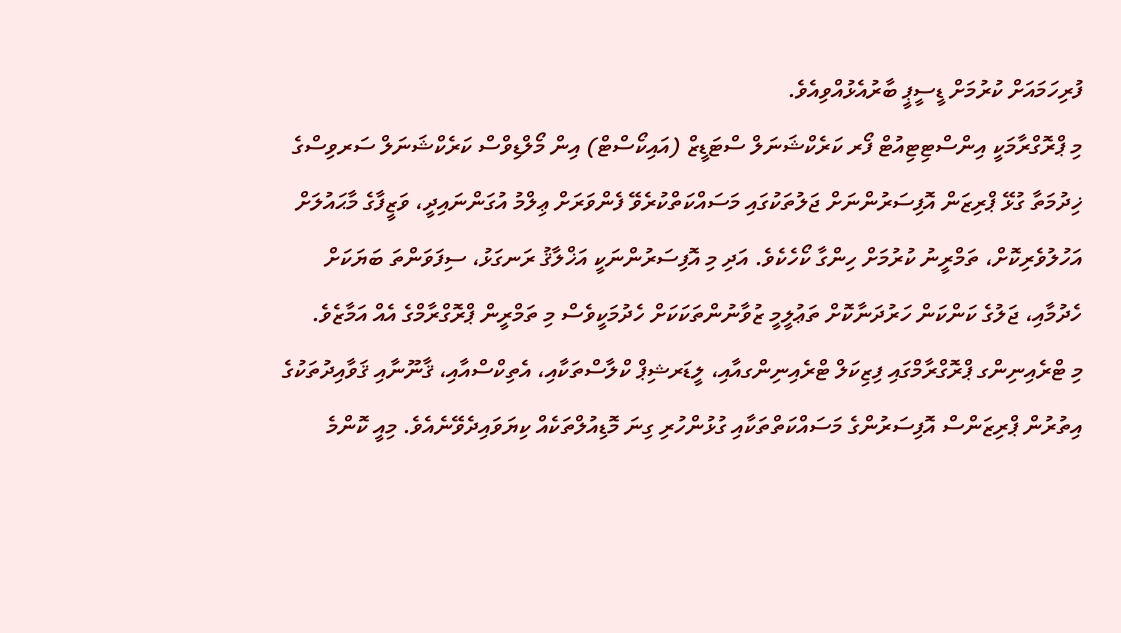ފުރިހަމައަށް ކުރުމަށް ޑީސީޕީ ބާރުއެޅުއްވިއެވެ.
މި ޕްރޮގްރާމަކީ އިންސްޓިޓިއުޓް ފޯރ ކަރެކްޝަނަލް ސްޓަޑީޒް (އައިކޯސްޓް) އިން މޯލްޑިވްސް ކަރެކްޝަނަލް ސަރވިސްގެ ޚިދުމަތާ ގުޅޭ ޕްރިޒަން އޮފިސަރުންނަށް ޖަލުތަކުގައި މަސައްކަތްކުރެވޭ ފެންވަރަށް ޢިލްމު އުގަންނައިދީ، ވަޒީފާގެ މާޙައުލަށް އަހުލުވެރިކޮށް، ތަމްރީނު ކުރުމަށް ހިންގާ ކޯހެކެވެ. އަދި މި އޮފިސަރުންނަކީ އަޚްލާޤު ރަނގަޅު، ސިފަވަންތަ ބަޔަކަށް ހެދުމާއި، ޖަލުގެ ކަންކަން ހަރުދަނާކޮށް ތަޢުލީމީ ޒުވާނުންތަކަކަށް ހެދުމަކީވެސް މި ތަމްރީން ޕްރޮގްރާމްގެ އެއް އަމާޒެވެ.
މި ޓްރެއިނިންގ ޕްރޮގްރާމްގައި ފިޒިކަލް ޓްރެއިނިންގއާއި، ލީޑަރޝިޕް ކްލާސްތަކާއި، އެތިކްސްއާއި، ޤާނޫނާއި ޤަވާއިދުތަކުގެ އިތުރުން ޕްރިޒަންސް އޮފިސަރުންގެ މަސައްކަތްތަކާއި ގުޅުންހުރި ގިނަ މޮޑިއުލްތަކެއް ކިޔަވައިދެވޭނެއެވެ. މިއީ ކޮންމެ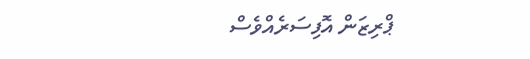ޕްރިޒަން އޮފިސަރެއްވެސް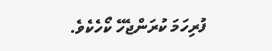ފުރިހަމަ ކުރަންޖެހޭ ކޯހެކެވެ.